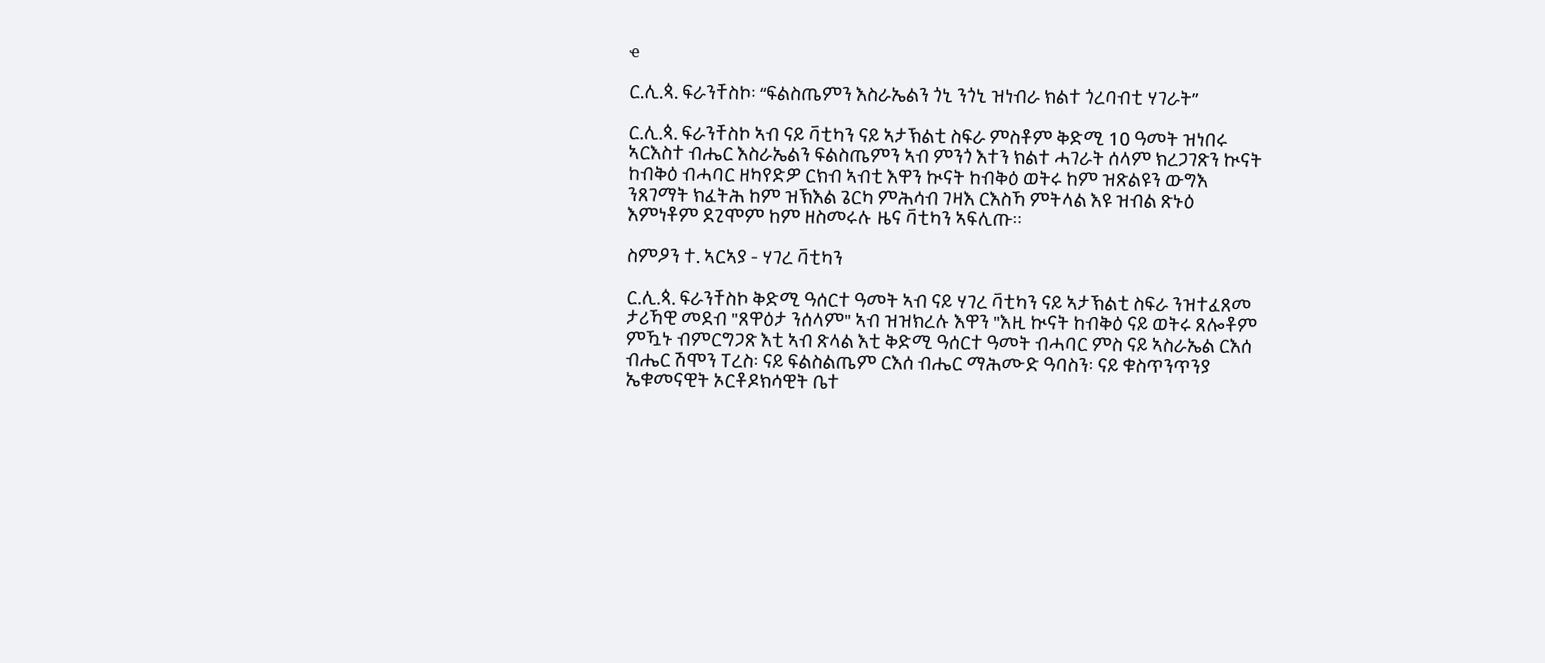ҽ

ር.ሊ.ጳ. ፍራንቸስኮ፡ “ፍልስጤምን እስራኤልን ጎኒ ንጎኒ ዝነብራ ክልተ ጎረባብቲ ሃገራት”

ር.ሊ.ጳ. ፍራንቸስኮ ኣብ ናይ ቫቲካን ናይ ኣታኽልቲ ስፍራ ምስቶም ቅድሚ 10 ዓመት ዝነበሩ ኣርእስተ ብሔር እስራኤልን ፍልስጤምን ኣብ ምንጎ እተን ክልተ ሓገራት ሰላም ክረጋገጽን ኲናት ከብቅዕ ብሓባር ዘካየድዎ ርክብ ኣብቲ እዋን ኲናት ከብቅዕ ወትሩ ከም ዝጽልዩን ውግእ ንጸገማት ክፈትሕ ከም ዝኽእል ጌርካ ምሕሳብ ገዛእ ርእስኻ ምትላል እዩ ዝብል ጽኑዕ እምነቶም ደጊሞም ከም ዘስመሩሉ ዜና ቫቲካን ኣፍሊጡ።

ስምዖን ተ. ኣርኣያ - ሃገረ ቫቲካን

ር.ሊ.ጳ. ፍራንቸስኮ ቅድሚ ዓሰርተ ዓመት ኣብ ናይ ሃገረ ቫቲካን ናይ ኣታኽልቲ ስፍራ ንዝተፈጸመ ታሪኻዊ መደብ "ጸዋዕታ ንሰላም" ኣብ ዝዝክረሉ እዋን "እዚ ኲናት ከብቅዕ ናይ ወትሩ ጸሎቶም ምዃኑ ብምርግጋጽ እቲ ኣብ ጽላል እቲ ቅድሚ ዓሰርተ ዓመት ብሓባር ምስ ናይ ኣስራኤል ርእሰ ብሔር ሽሞን ፐረስ፡ ናይ ፍልስልጤም ርእሰ ብሔር ማሕሙድ ዓባስን፡ ናይ ቁስጥንጥንያ ኤቁመናዊት ኦርቶዶክሳዊት ቤተ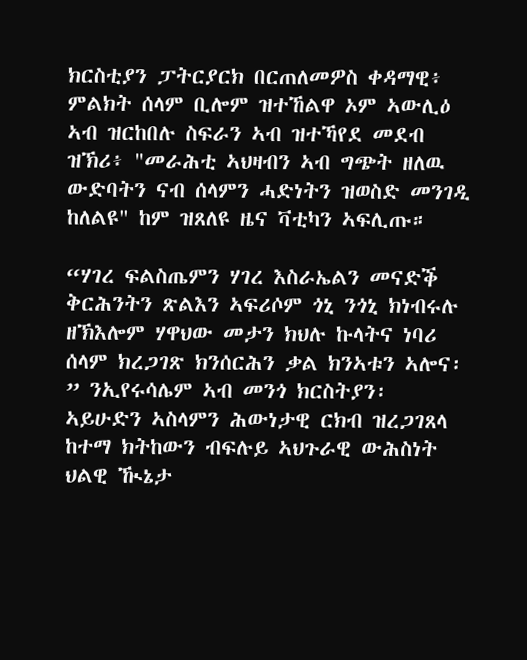ክርስቲያን ፓትርያርክ በርጠለመዎስ ቀዳማዊ፥ ምልክት ሰላም ቢሎም ዝተኸልዋ ኦም ኣውሊዕ ኣብ ዝርከበሉ ስፍራን ኣብ ዝተኻየደ መደብ ዝኽሪ፥ "መራሕቲ ኣህዛብን ኣብ ግጭት ዘለዉ ውድባትን ናብ ሰላምን ሓድነትን ዝወስድ መንገዲ ከለልዩ" ከም ዝጸለዩ ዜና ቫቲካን ኣፍሊጡ።

“ሃገረ ፍልስጤምን ሃገረ እስራኤልን መናድቕ ቅርሕንትን ጽልእን ኣፍሪሶም ጎኒ ንጎኒ ክነብሩሉ ዘኽእሎም ሃዋህው መታን ክህሉ ኩላትና ነባሪ ሰላም ክረጋገጽ ክንሰርሕን ቃል ክንኣቱን ኣሎና፡” ንኢየሩሳሌም ኣብ መንጎ ክርስትያን፡ ኣይሁድን ኣስላምን ሕውነታዊ ርክብ ዝረጋገጸላ ከተማ ክትከውን ብፍሉይ ኣህጉራዊ ውሕስነት ህልዊ ዂኔታ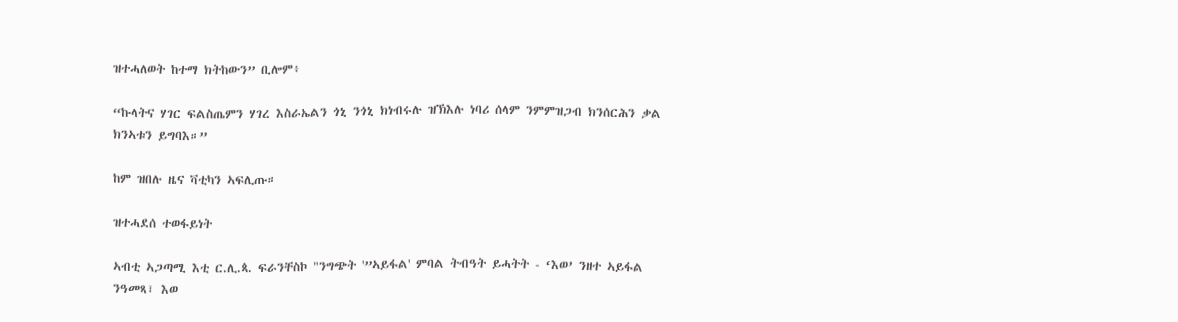ዝተሓለወት ከተማ ክትከውን” ቢሎም፥

“ኩላትና ሃገር ፍልስጤምን ሃገረ እስራኤልን ጎኒ ንጎኒ ክነብሩሉ ዝኽእሉ ነባሪ ሰላም ንምምዝጋብ ክንሰርሕን ቃል ክንኣቱን ይግባእ።”

ከም ዝበሉ ዜና ቫቲካን ኣፍሊጡ።

ዝተሓደሰ ተወፋይነት

ኣብቲ ኣጋጣሚ እቲ ር.ሊ.ጳ. ፍራንቸስኮ "ንግጭት '”ኣይፋል' ምባል ትብዓት ይሓትት - ‘እወ’ ንዘተ ኣይፋል ንዓመጻ፣ እወ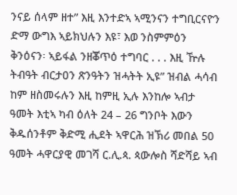ንናይ ሰላም ዘተ” እዚ እንተድኣ ኣሚንናን ተግቢርናዮን ድማ ውግእ ኣይክህሉን እዩ፣ እወ ንስምምዕን ቅንዕናን፡ ኣይፋል ንዘቖጥዕ ተግባር . . . እዚ ዅሉ ትብዓት ብርታዐን ጽንዓትን ዝሓትት ኢዩ” ዝብል ሓሳብ ከም ዘስመሩሉን እዚ ከምዚ ኢሉ እንከሎ ኣብታ ዓመት እቲኣ ካብ ዕለት 24 – 26 ግንቦት እውን ቅዱሰንቶም ቅድሚ ሒደት ኣዋርሕ ዝኽሪ መበል 50 ዓመት ሓዋርያዊ መገሻ ር.ሊ.ጳ. ጳውሎስ ሻድሻይ ኣብ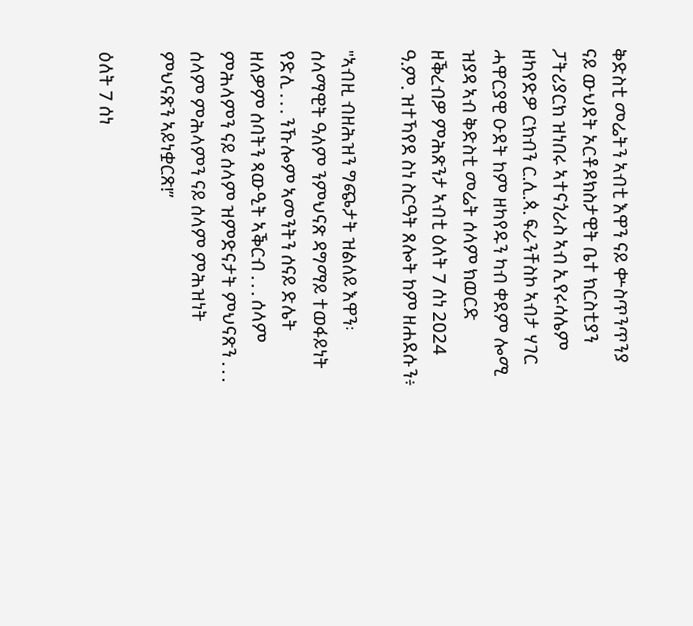ቅድስቲ መሬትን ኣብቲ እዋን ናይ ቍስጥንጥንያ ናይ ውህደት ኦርቶዶክስታዊት ቤተ ክርስቲያን ፓትሪያርክ ዝነበሩ ኣተናጎራስ ኣብ ኢየሩሳሌም ዘካየድዎ ርክብን ር.ሊ.ጳ. ፍራንቸስኮ ኣብታ ሃገር ሓዋርያዊ ዑደት ከም ዘካየዱን ካብ ቀደም ሎሚ ዝያዳ ኣብ ቅድስቲ መሬት ሰላም ክወርድ ዘቕረብዎ ምሕጽንታ ኣብቲ ዕለት 7 ሰነ 2024 ዓ.ም. ዝተኻየደ ስነ ስርዓት ጸሎት ከም ዘሐደሱን፥

"ኣብዚ ብዘሕዝን ግጭታት ዝልለይ እዋን፡ ሰላማዊት ዓለም ንምህናጽ ዳግማይ ተወፋይነት የድሊ . . . ንኹሎም ኣመንትን ሰናይ ድሌት ዘለዎም ሰባትን ጻውዒት ኣቕርብ . . . ሰላም ምሕላምን ናይ ሰላም ዝምድናታት ምህናጽን . . . ሰላም ምሕላምን ናይ ሰላም ምሕዝነት ምህናጽን ኣይነቋርጽ!”

ዕለት 7 ሰነ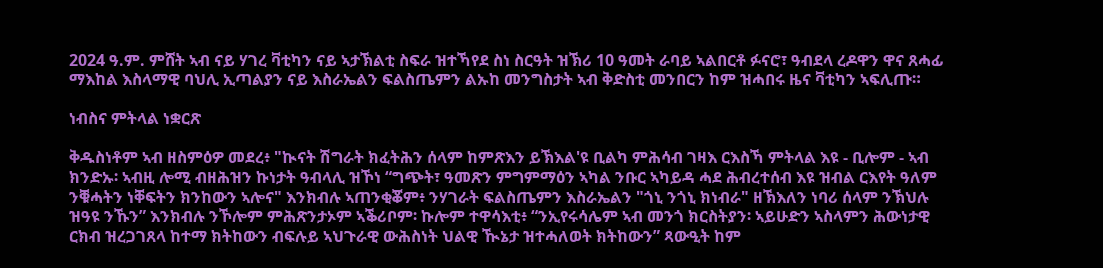2024 ዓ.ም. ምሸት ኣብ ናይ ሃገረ ቫቲካን ናይ ኣታኽልቲ ስፍራ ዝተኻየደ ስነ ስርዓት ዝኽሪ 10 ዓመት ራባይ ኣልበርቶ ፉናሮ፣ ዓብደላ ረዶዋን ዋና ጸሓፊ ማእከል እስላማዊ ባህሊ ኢጣልያን ናይ እስራኤልን ፍልስጤምን ልኡከ መንግስታት ኣብ ቅድስቲ መንበርን ከም ዝሓበሩ ዜና ቫቲካን ኣፍሊጡ።

ነብስና ምትላል ነቋርጽ

ቅዱስነቶም ኣብ ዘስምዕዎ መደረ፥ "ኲናት ሽግራት ክፈትሕን ሰላም ከምጽእን ይኽእል'ዩ ቢልካ ምሕሳብ ገዛእ ርእስኻ ምትላል እዩ - ቢሎም - ኣብ ክንድኡ፡ ኣብዚ ሎሚ ብዘሕዝን ኩነታት ዓብላሊ ዝኾነ “ግጭት፣ ዓመጽን ምግምማዕን ኣካል ንቡር ኣካይዳ ሓደ ሕብረተሰብ እዩ ዝብል ርእየት ዓለም ንቑሓትን ነቐፍትን ክንከውን ኣሎና" እንክብሉ ኣጠንቂቖም፥ ንሃገራት ፍልስጤምን እስራኤልን "ጎኒ ንጎኒ ክነብራ" ዘኽእለን ነባሪ ሰላም ንኽህሉ ዝዓዩ ንኹን” እንክብሉ ንኾሎም ምሕጽንታኦም ኣቕሪቦም፡ ኩሎም ተዋሳእቲ፥ “ንኢየሩሳሌም ኣብ መንጎ ክርስትያን፡ ኣይሁድን ኣስላምን ሕውነታዊ ርክብ ዝረጋገጸላ ከተማ ክትከውን ብፍሉይ ኣህጉራዊ ውሕስነት ህልዊ ዂኔታ ዝተሓለወት ክትከውን” ጻውዒት ከም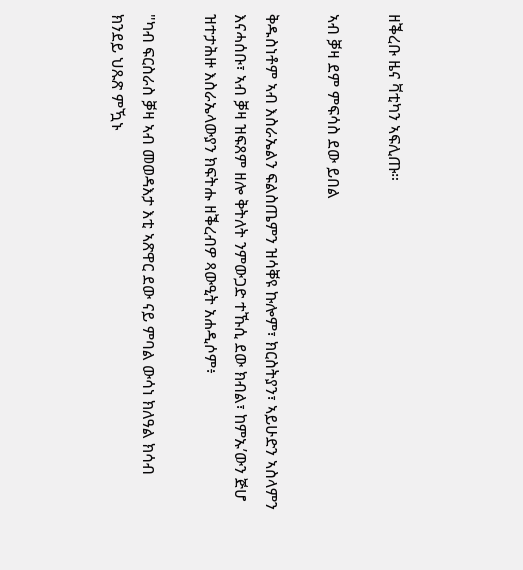ዘቕረቡ ዜና ቫቲካን ኣፍሊጡ።

ኣብ ቓዛ ደም ምፍሳስ ደው ይበል

ቅዱስነቶም ኣብ እስራኤልን ፍልስጤምን ዝሳቐዩ ኩሎም፣ ክርስትያን፣ ኣይሁድን ኣስላምን እናሓሰቡ፣ ኣብ ቓዛ ዝፍጸም ዘሎ ቅትለት ንምውጋድ ተኹሲ ደው ክብል፣ ከምኡ’ውን ጅሆ ዝተታሕዙ እስራኤላውያን ክፍትሑ ዘቕረብዎ ጻውዒት አሐዲሶም፥

"ካብ ፍርስራስ ቓዛ ኣብ መወዳእታ እቲ ኣጽዋር ደው ናይ ምባል ውሳነ ክለዓል ክሳብ ክንደይ ህጹጽ ምዃኑ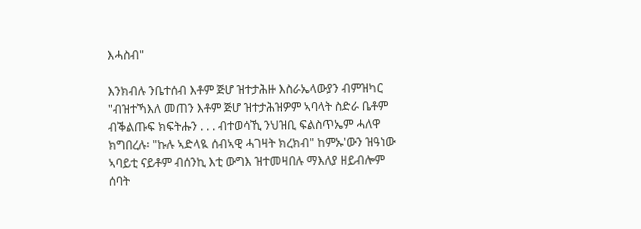እሓስብ"

እንክብሉ ንቤተሰብ እቶም ጅሆ ዝተታሕዙ እስራኤላውያን ብምዝካር "ብዝተኻእለ መጠን እቶም ጅሆ ዝተታሕዝዎም ኣባላት ስድራ ቤቶም ብቕልጡፍ ክፍትሑን . . . ብተወሳኺ ንህዝቢ ፍልስጥኤም ሓለዋ ክግበረሉ፡ "ኩሉ ኣድላዪ ሰብኣዊ ሓገዛት ክረክብ" ከምኡ'ውን ዝዓነው ኣባይቲ ናይቶም ብሰንኪ እቲ ውግእ ዝተመዛበሉ ማእለያ ዘይብሎም ሰባት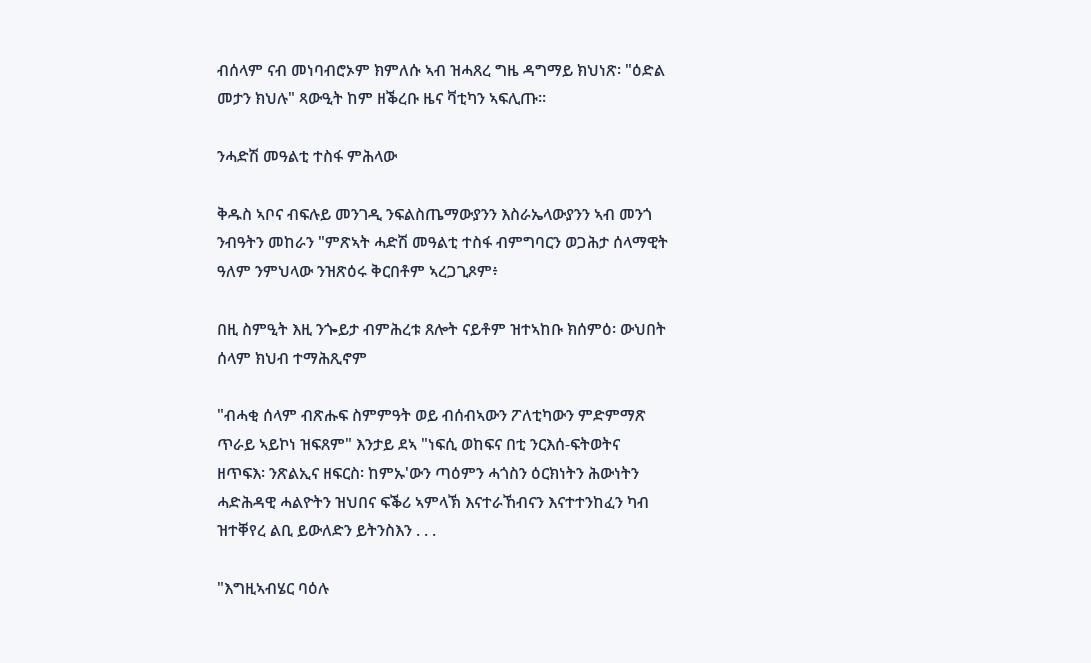ብሰላም ናብ መነባብሮኦም ክምለሱ ኣብ ዝሓጸረ ግዜ ዳግማይ ክህነጽ፡ "ዕድል መታን ክህሉ" ጻውዒት ከም ዘቕረቡ ዜና ቫቲካን ኣፍሊጡ።

ንሓድሽ መዓልቲ ተስፋ ምሕላው

ቅዱስ ኣቦና ብፍሉይ መንገዲ ንፍልስጤማውያንን እስራኤላውያንን ኣብ መንጎ ንብዓትን መከራን "ምጽኣት ሓድሽ መዓልቲ ተስፋ ብምግባርን ወጋሕታ ሰላማዊት ዓለም ንምህላው ንዝጽዕሩ ቅርበቶም ኣረጋጊጾም፥

በዚ ስምዒት እዚ ንጐይታ ብምሕረቱ ጸሎት ናይቶም ዝተኣከቡ ክሰምዕ፡ ውህበት ሰላም ክህብ ተማሕጺኖም

"ብሓቂ ሰላም ብጽሑፍ ስምምዓት ወይ ብሰብኣውን ፖለቲካውን ምድምማጽ ጥራይ ኣይኮነ ዝፍጸም" እንታይ ደኣ "ነፍሲ ወከፍና በቲ ንርእሰ-ፍትወትና ዘጥፍእ፡ ንጽልኢና ዘፍርስ፡ ከምኡ'ውን ጣዕምን ሓጎስን ዕርክነትን ሕውነትን ሓድሕዳዊ ሓልዮትን ዝህበና ፍቕሪ ኣምላኽ እናተራኸብናን እናተተንከፈን ካብ ዝተቐየረ ልቢ ይውለድን ይትንስእን . . .

"እግዚኣብሄር ባዕሉ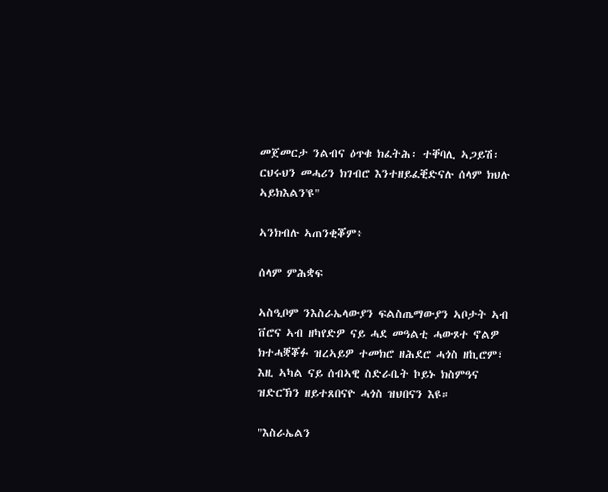መጀመርታ ንልብና ዕጥቁ ክፈትሕ፡ ተቐባሊ ኣጋይሽ፡ ርህሩህን መሓሪን ክገብሮ እንተዘይፈቒድናሉ ሰላም ክህሉ ኣይክእልን'ዩ"

ኣንክብሉ ኣጠንቂቖም፥

ሰላም ምሕቋፍ

ኣስዒቦም ንእስራኤላውያን ፍልስጤማውያን ኣቦታት ኣብ ቨሮና ኣብ ዘካየድዎ ናይ ሓደ መዓልቲ ሓውጾተ ኖልዎ ክተሓቛቖፉ ዝረኣይዎ ተመክሮ ዘሕደሮ ሓጎስ ዘኪሮም፣ እዚ ኣካል ናይ ሰብኣዊ ስድራቤት ኮይኑ ክስምዓና ዝድርኽን ዘይተጸበናዮ ሓጎስ ዝህበናን እዩ።

"እስራኤልን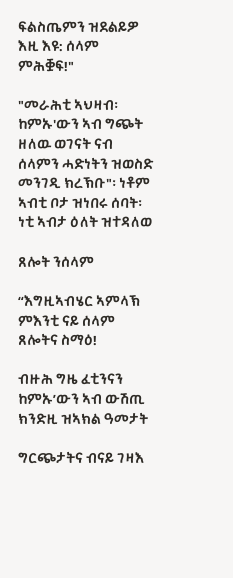ፍልስጤምን ዝደልይዎ እዚ እዩ: ሰላም ምሕቛፍ!"

"መራሕቲ ኣህዛብ፡ ከምኡ'ውን ኣብ ግጭት ዘለዉ ወገናት ናብ ሰላምን ሓድነትን ዝወስድ መንገዲ ክረኽቡ"፡ ነቶም ኣብቲ ቦታ ዝነበሩ ሰባት፡ ነቲ ኣብታ ዕለት ዝተዳለወ

ጸሎት ንሰላም

“እግዚኣብሄር ኣምላኽ ምእንቲ ናይ ሰላም ጸሎትና ስማዕ!

ብዙሕ ግዜ ፈቲንናን ከምኡ’ውን ኣብ ውሽጢ ክንድዚ ዝኣክል ዓመታት

ግርጭታትና ብናይ ገዛእ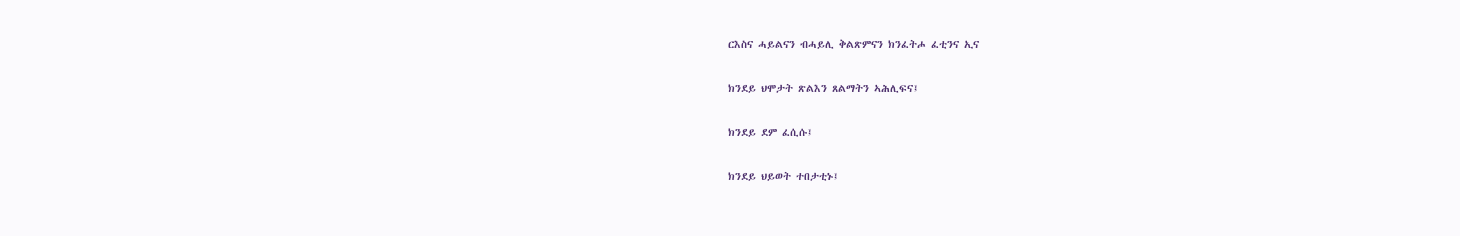ርእስና ሓይልናን ብሓይሊ ቅልጽምናን ክንፈትሖ ፈቲንና ኢና

ክንደይ ህሞታት ጽልእን ጸልማትን ኣሕሊፍና፤

ክንደይ ደም ፈሲሱ፤

ክንደይ ህይወት ተበታቲኑ፤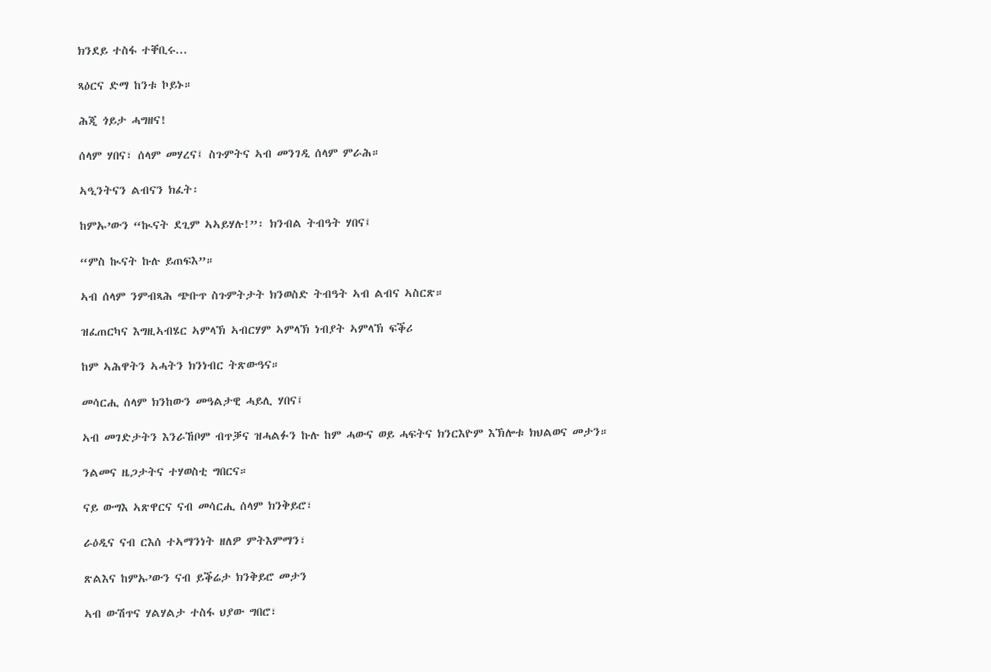ክንደይ ተስፋ ተቐቢሩ...

ጻዕርና ድማ ከንቱ ኮይኑ።

ሕጂ ጎይታ ሓግዘና!

ሰላም ሃበና፣ ሰላም መሃረና፤ ስጉምትና ኣብ መንገዲ ሰላም ምራሕ።

ኣዒንትናን ልብናን ክፈት፡

ከምኡ’ውን “ኲናት ደጊም ኣኣይሃሉ!”፡ ክንብል ትብዓት ሃበና፤

“ምስ ኲናት ኩሉ ይጠፍእ”።

ኣብ ሰላም ንምብጻሕ ጭቡጥ ስጉምትታት ክንወስድ ትብዓት ኣብ ልብና ኣስርጽ።

ዝፈጠርካና እግዚኣብሄር ኣምላኽ ኣብርሃም ኣምላኽ ነብያት ኣምላኽ ፍቕሪ

ከም ኣሕዋትን ኣሓትን ክንነብር ትጽውዓና።

መሳርሒ ሰላም ክንከውን መዓልታዊ ሓይሊ ሃበና፤

ኣብ መገድታትን እንራኸቦም ብጥቓና ዝሓልፉን ኩሉ ከም ሓውና ወይ ሓፍትና ክንርእዮም እኽሎቱ ክህልወና መታን።

ንልመና ዜጋታትና ተሃወስቲ ግበርና።

ናይ ውግእ ኣጽዋርና ናብ መሳርሒ ሰላም ክንቅይሮ፣

ራዕዲና ናብ ርእሰ ተኣማንነት ዘለዎ ምትእምማን፣

ጽልእና ከምኡ’ውን ናብ ይቕሬታ ክንቅይሮ መታን

ኣብ ውሽጥና ሃልሃልታ ተስፋ ህያው ግበሮ፣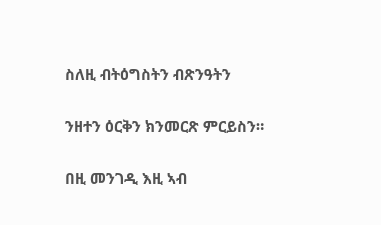ስለዚ ብትዕግስትን ብጽንዓትን

ንዘተን ዕርቅን ክንመርጽ ምርይስን።

በዚ መንገዲ እዚ ኣብ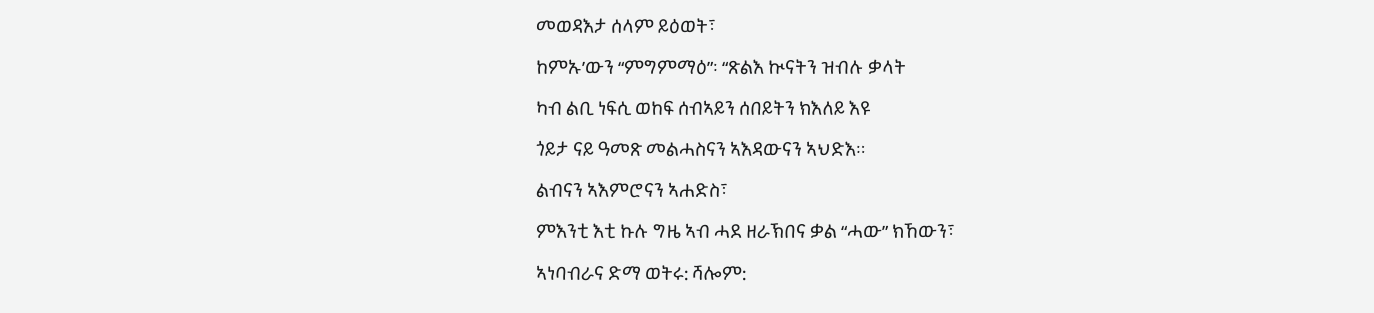መወዳእታ ሰላም ይዕወት፣

ከምኡ’ውን “ምግምማዕ”፡ “ጽልእ ኲናትን ዝብሉ ቃላት

ካብ ልቢ ነፍሲ ወከፍ ሰብኣይን ሰበይትን ክእለይ እዩ

ጎይታ ናይ ዓመጽ መልሓስናን ኣእዳውናን ኣህድእ።

ልብናን ኣእምሮናን ኣሐድስ፣

ምእንቲ እቲ ኩሉ ግዜ ኣብ ሓደ ዘራኽበና ቃል “ሓው” ክኸውን፣

ኣነባብራና ድማ ወትሩ: ሻሎም: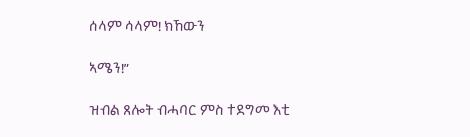ሰላም ሳላም! ክኸውን

ኣሜን!”

ዝብል ጸሎት ብሓባር ምስ ተደግመ እቲ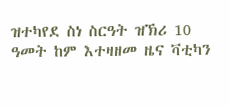ዝተካየደ ስነ ስርዓት ዝኽሪ 10 ዓመት ከም እተዛዘመ ዜና ቫቲካን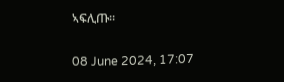ኣፍሊጡ።

08 June 2024, 17:07